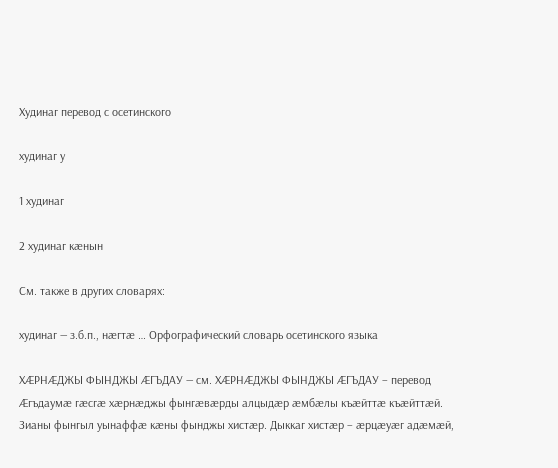Худинаг перевод с осетинского

худинаг у

1 худинаг

2 худинаг кæнын

См. также в других словарях:

худинаг — з.б.п., нæгтæ … Орфографический словарь осетинского языка

ХÆРНÆДЖЫ ФЫНДЖЫ ÆГЪДАУ — см. ХÆРНÆДЖЫ ФЫНДЖЫ ÆГЪДАУ – перевод Æгъдаумæ гæсгæ хæрнæджы фынгæвæрды алцыдæр æмбæлы къæйттæ къæйттæй. Зианы фынгыл уынаффæ кæны фынджы хистæр. Дыккаг хистæр – æрцæуæг адæмæй,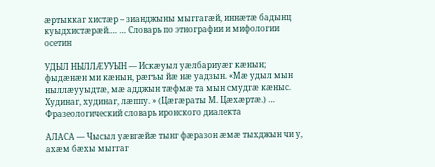æртыккаг хистæр – зианджыны мыггагæй, иннæтæ бадынц куыдхистæрæй.… … Словарь по этнографии и мифологии осетин

УДЫЛ НЫЛЛÆУУЫН — Искæуыл уæлбариуæг кæнын; фыдæнæн ми кæнын, рæгъы йæ нæ уадзын. «Мæ удыл мын ныллæууыдтæ, мæ адджын тæфмæ та мын смудгæ кæныс. Худинаг, худинаг, лæппу. » (Цæгæраты М. Цæхæртæ.) … Фразеологический словарь иронского диалекта

АЛАСА — Чысыл уæвгæйæ тынг фæразон æмæ тыхджын чи у, ахæм бæхы мыггаг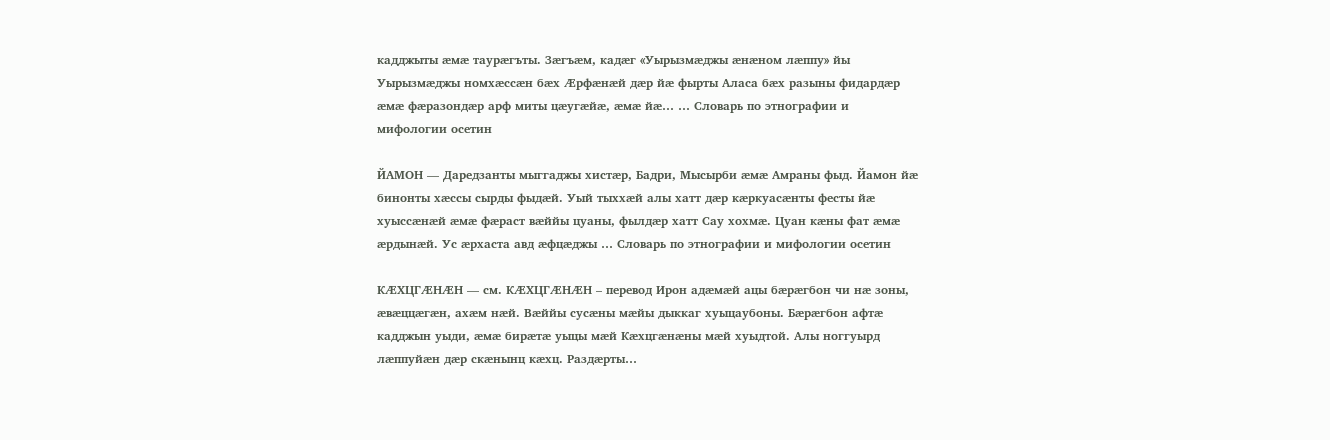кадджыты æмæ таурæгъты. Зæгъæм, кадæг «Уырызмæджы æнæном лæппу» йы Уырызмæджы номхæссæн бæх Æрфæнæй дæр йæ фырты Аласа бæх разыны фидардæр æмæ фæразондæр арф миты цæугæйæ, æмæ йæ… … Словарь по этнографии и мифологии осетин

ЙАМОН — Даредзанты мыггаджы хистæр, Бадри, Мысырби æмæ Амраны фыд. Йамон йæ бинонты хæссы сырды фыдæй. Уый тыххæй алы хатт дæр кæркуасæнты фесты йæ хуыссæнæй æмæ фæраст вæййы цуаны, фылдæр хатт Сау хохмæ. Цуан кæны фат æмæ æрдынæй. Ус æрхаста авд æфцæджы … Словарь по этнографии и мифологии осетин

КÆХЦГÆНÆН — см. КÆХЦГÆНÆН – перевод Ирон адæмæй ацы бæрæгбон чи нæ зоны, æвæццæгæн, ахæм нæй. Вæййы сусæны мæйы дыккаг хуыцаубоны. Бæрæгбон афтæ кадджын уыди, æмæ бирæтæ уыцы мæй Кæхцгæнæны мæй хуыдтой. Алы ноггуырд лæппуйæн дæр скæнынц кæхц. Раздæрты…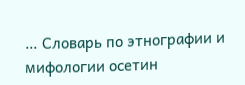… Словарь по этнографии и мифологии осетин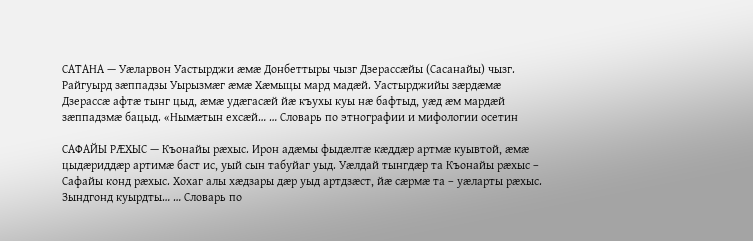САТАНА — Уæларвон Уастырджи æмæ Донбеттыры чызг Дзерассæйы (Сасанайы) чызг. Райгуырд зæппадзы Уырызмæг æмæ Хæмыцы мард мадæй. Уастырджийы зæрдæмæ Дзерассæ афтæ тынг цыд, æмæ удæгасæй йæ къухы куы нæ бафтыд, уæд æм мардæй зæппадзмæ бацыд. «Нымæтын ехсæй… … Словарь по этнографии и мифологии осетин

САФАЙЫ РÆХЫС — Къонайы рæхыс. Ирон адæмы фыдæлтæ кæддæр артмæ куывтой, æмæ цыдæриддæр артимæ баст ис, уый сын табуйаг уыд. Уæлдай тынгдæр та Къонайы рæхыс – Сафайы конд рæхыс. Хохаг алы хæдзары дæр уыд артдзæст, йæ сæрмæ та – уæларты рæхыс. Зындгонд куырдты… … Словарь по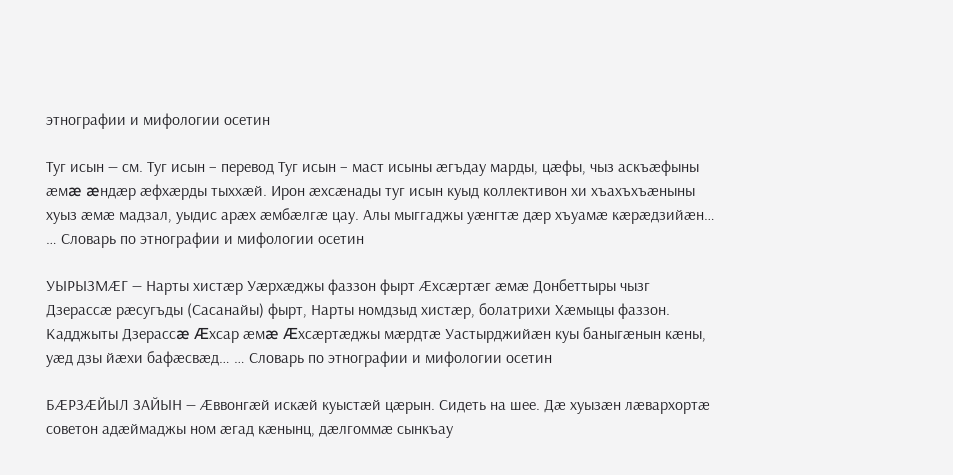этнографии и мифологии осетин

Туг исын — см. Туг исын – перевод Туг исын – маст исыны æгъдау марды, цæфы, чыз аскъæфыны æмæ æндæр æфхæрды тыххæй. Ирон æхсæнады туг исын куыд коллективон хи хъахъхъæныны хуыз æмæ мадзал, уыдис арæх æмбæлгæ цау. Алы мыггаджы уæнгтæ дæр хъуамæ кæрæдзийæн… … Словарь по этнографии и мифологии осетин

УЫРЫЗМÆГ — Нарты хистæр Уæрхæджы фаззон фырт Æхсæртæг æмæ Донбеттыры чызг Дзерассæ рæсугъды (Сасанайы) фырт, Нарты номдзыд хистæр, болатрихи Хæмыцы фаззон. Кадджыты Дзерассæ Æхсар æмæ Æхсæртæджы мæрдтæ Уастырджийæн куы баныгæнын кæны, уæд дзы йæхи бафæсвæд… … Словарь по этнографии и мифологии осетин

БÆРЗÆЙЫЛ ЗАЙЫН — Æввонгæй искæй куыстæй цæрын. Сидеть на шее. Дæ хуызæн лæвархортæ советон адæймаджы ном æгад кæнынц, дæлгоммæ сынкъау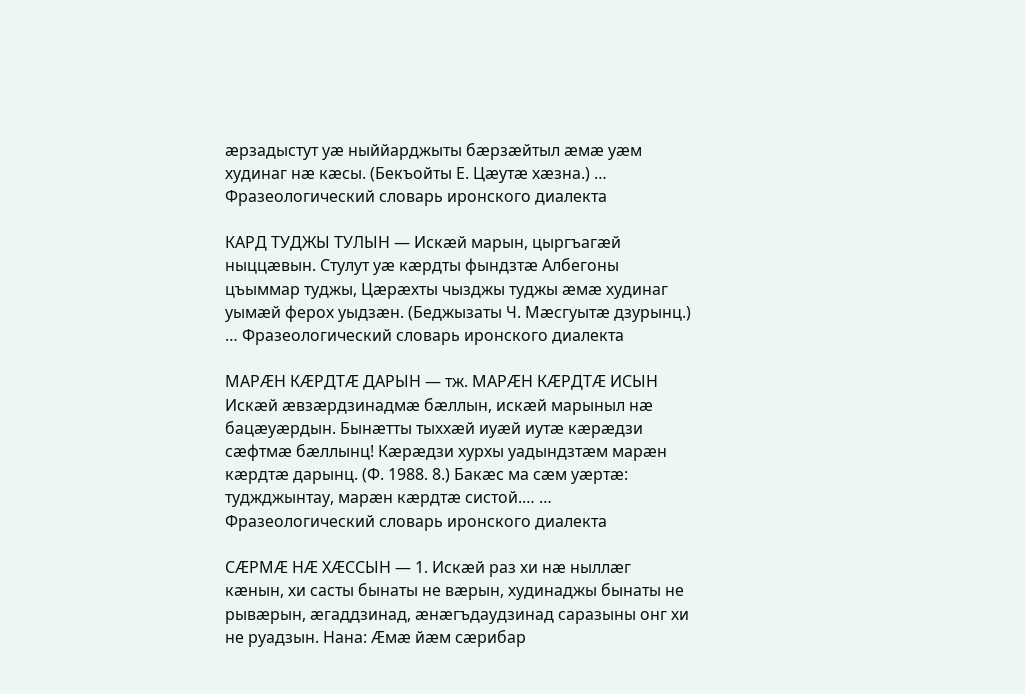æрзадыстут уæ ныййарджыты бæрзæйтыл æмæ уæм худинаг нæ кæсы. (Бекъойты Е. Цæутæ хæзна.) … Фразеологический словарь иронского диалекта

КАРД ТУДЖЫ ТУЛЫН — Искæй марын, цыргъагæй ныццæвын. Стулут уæ кæрдты фындзтæ Албегоны цъыммар туджы, Цæрæхты чызджы туджы æмæ худинаг уымæй ферох уыдзæн. (Беджызаты Ч. Мæсгуытæ дзурынц.) … Фразеологический словарь иронского диалекта

МАРÆН КÆРДТÆ ДАРЫН — тж. МАРÆН КÆРДТÆ ИСЫН Искæй æвзæрдзинадмæ бæллын, искæй марыныл нæ бацæуæрдын. Бынæтты тыххæй иуæй иутæ кæрæдзи сæфтмæ бæллынц! Кæрæдзи хурхы уадындзтæм марæн кæрдтæ дарынц. (Ф. 1988. 8.) Бакæс ма сæм уæртæ: туджджынтау, марæн кæрдтæ систой.… … Фразеологический словарь иронского диалекта

СÆРМÆ НÆ ХÆССЫН — 1. Искæй раз хи нæ ныллæг кæнын, хи састы бынаты не вæрын, худинаджы бынаты не рывæрын, æгаддзинад, æнæгъдаудзинад саразыны онг хи не руадзын. Нана: Æмæ йæм сæрибар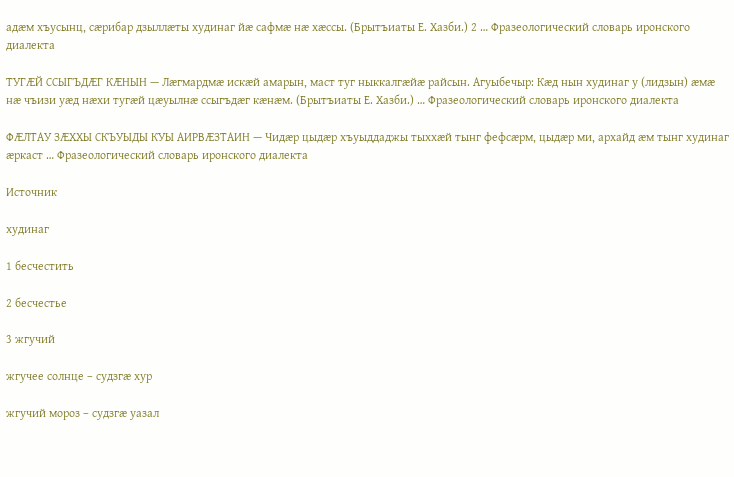адæм хъусынц, сæрибар дзыллæты худинаг йæ сафмæ нæ хæссы. (Брытъиаты Е. Хазби.) 2 … Фразеологический словарь иронского диалекта

ТУГÆЙ ССЫГЪДÆГ КÆНЫН — Лæгмардмæ искæй амарын, маст туг ныккалгæйæ райсын. Агуыбечыр: Кæд нын худинаг у (лидзын) æмæ нæ чъизи уæд нæхи тугæй цæуылнæ ссыгъдæг кæнæм. (Брытъиаты Е. Хазби.) … Фразеологический словарь иронского диалекта

ФÆЛТАУ ЗÆХХЫ СКЪУЫДЫ КУЫ АИРВÆЗТАИН — Чидæр цыдæр хъуыддаджы тыххæй тынг фефсæрм, цыдæр ми, архайд æм тынг худинаг æркаст … Фразеологический словарь иронского диалекта

Источник

худинаг

1 бесчестить

2 бесчестье

3 жгучий

жгучее солнце – судзгæ хур

жгучий мороз – судзгæ уазал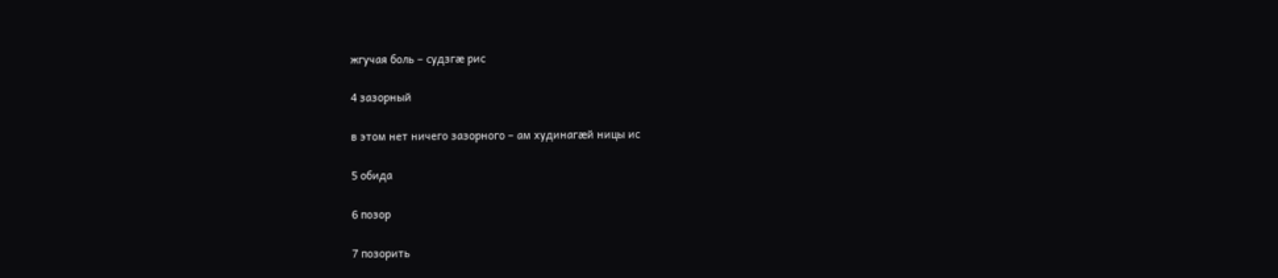жгучая боль – судзгæ рис

4 зазорный

в этом нет ничего зазорного – ам худинагæй ницы ис

5 обида

6 позор

7 позорить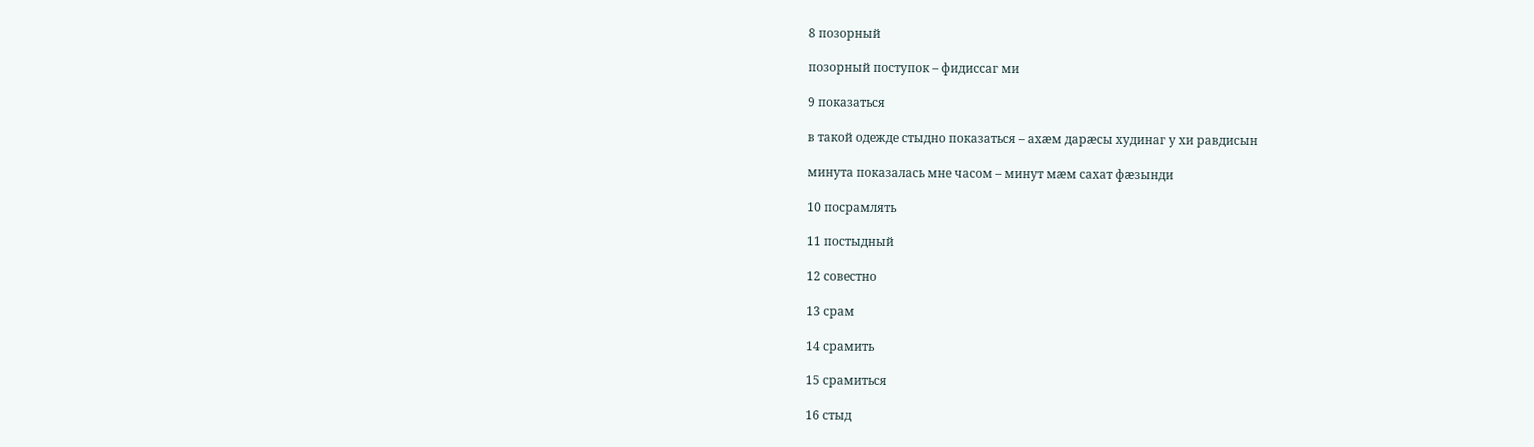8 позорный

позорный поступок – фидиссаг ми

9 показаться

в такой одежде стыдно показаться – ахæм дарæсы худинаг у хи равдисын

минута показалась мне часом – минут мæм сахат фæзынди

10 посрамлять

11 постыдный

12 совестно

13 срам

14 срамить

15 срамиться

16 стыд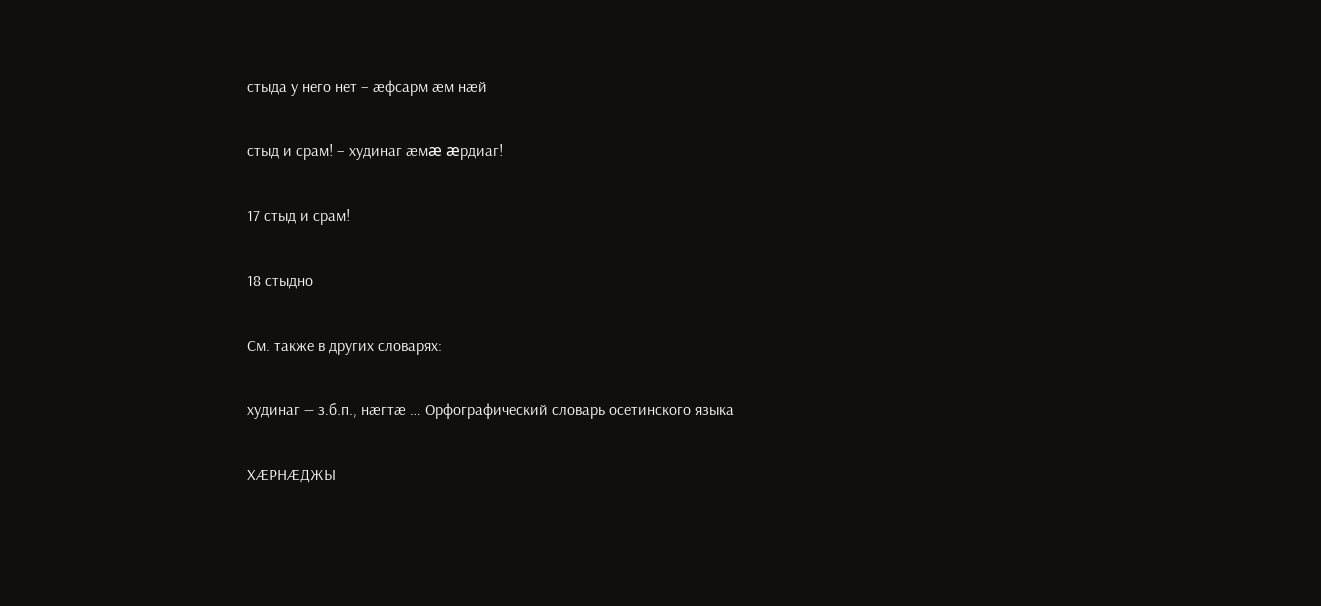стыда у него нет – æфсарм æм нæй

стыд и срам! – худинаг æмæ æрдиаг!

17 стыд и срам!

18 стыдно

См. также в других словарях:

худинаг — з.б.п., нæгтæ … Орфографический словарь осетинского языка

ХÆРНÆДЖЫ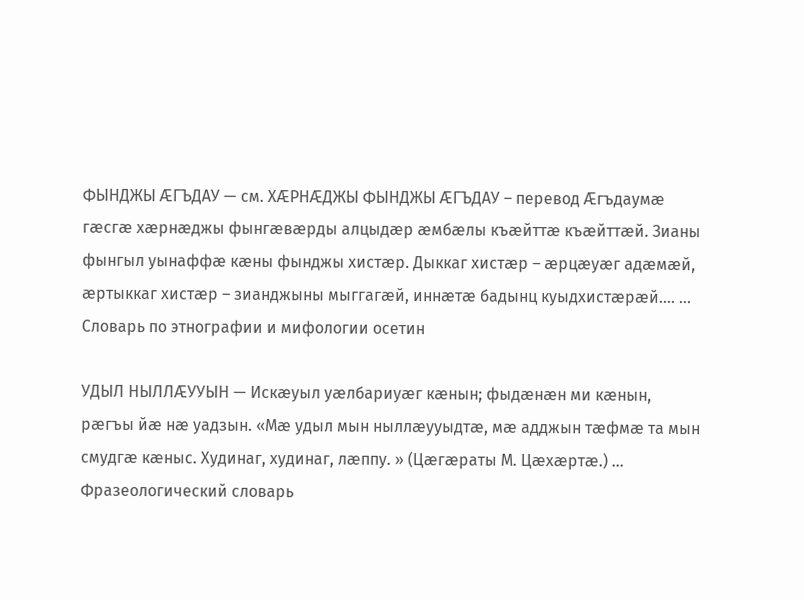ФЫНДЖЫ ÆГЪДАУ — см. ХÆРНÆДЖЫ ФЫНДЖЫ ÆГЪДАУ – перевод Æгъдаумæ гæсгæ хæрнæджы фынгæвæрды алцыдæр æмбæлы къæйттæ къæйттæй. Зианы фынгыл уынаффæ кæны фынджы хистæр. Дыккаг хистæр – æрцæуæг адæмæй, æртыккаг хистæр – зианджыны мыггагæй, иннæтæ бадынц куыдхистæрæй.… … Словарь по этнографии и мифологии осетин

УДЫЛ НЫЛЛÆУУЫН — Искæуыл уæлбариуæг кæнын; фыдæнæн ми кæнын, рæгъы йæ нæ уадзын. «Мæ удыл мын ныллæууыдтæ, мæ адджын тæфмæ та мын смудгæ кæныс. Худинаг, худинаг, лæппу. » (Цæгæраты М. Цæхæртæ.) … Фразеологический словарь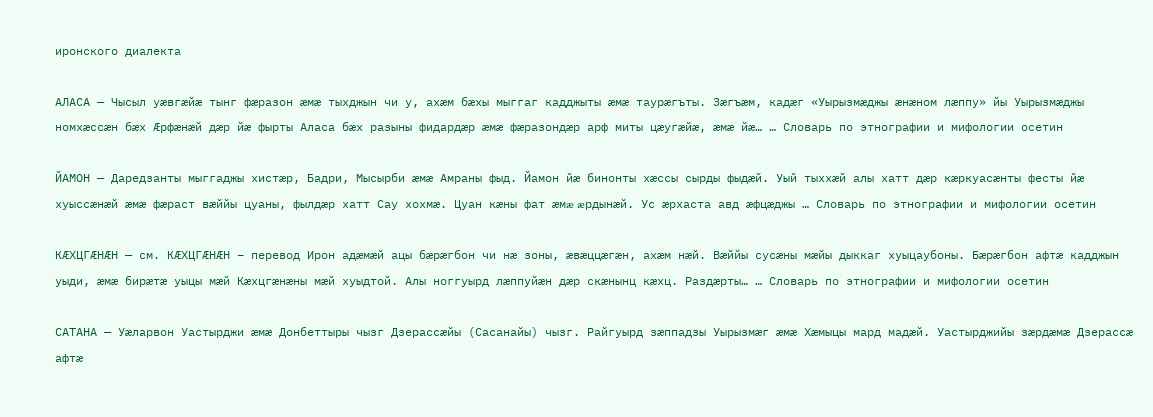иронского диалекта

АЛАСА — Чысыл уæвгæйæ тынг фæразон æмæ тыхджын чи у, ахæм бæхы мыггаг кадджыты æмæ таурæгъты. Зæгъæм, кадæг «Уырызмæджы æнæном лæппу» йы Уырызмæджы номхæссæн бæх Æрфæнæй дæр йæ фырты Аласа бæх разыны фидардæр æмæ фæразондæр арф миты цæугæйæ, æмæ йæ… … Словарь по этнографии и мифологии осетин

ЙАМОН — Даредзанты мыггаджы хистæр, Бадри, Мысырби æмæ Амраны фыд. Йамон йæ бинонты хæссы сырды фыдæй. Уый тыххæй алы хатт дæр кæркуасæнты фесты йæ хуыссæнæй æмæ фæраст вæййы цуаны, фылдæр хатт Сау хохмæ. Цуан кæны фат æмæ æрдынæй. Ус æрхаста авд æфцæджы … Словарь по этнографии и мифологии осетин

КÆХЦГÆНÆН — см. КÆХЦГÆНÆН – перевод Ирон адæмæй ацы бæрæгбон чи нæ зоны, æвæццæгæн, ахæм нæй. Вæййы сусæны мæйы дыккаг хуыцаубоны. Бæрæгбон афтæ кадджын уыди, æмæ бирæтæ уыцы мæй Кæхцгæнæны мæй хуыдтой. Алы ноггуырд лæппуйæн дæр скæнынц кæхц. Раздæрты… … Словарь по этнографии и мифологии осетин

САТАНА — Уæларвон Уастырджи æмæ Донбеттыры чызг Дзерассæйы (Сасанайы) чызг. Райгуырд зæппадзы Уырызмæг æмæ Хæмыцы мард мадæй. Уастырджийы зæрдæмæ Дзерассæ афтæ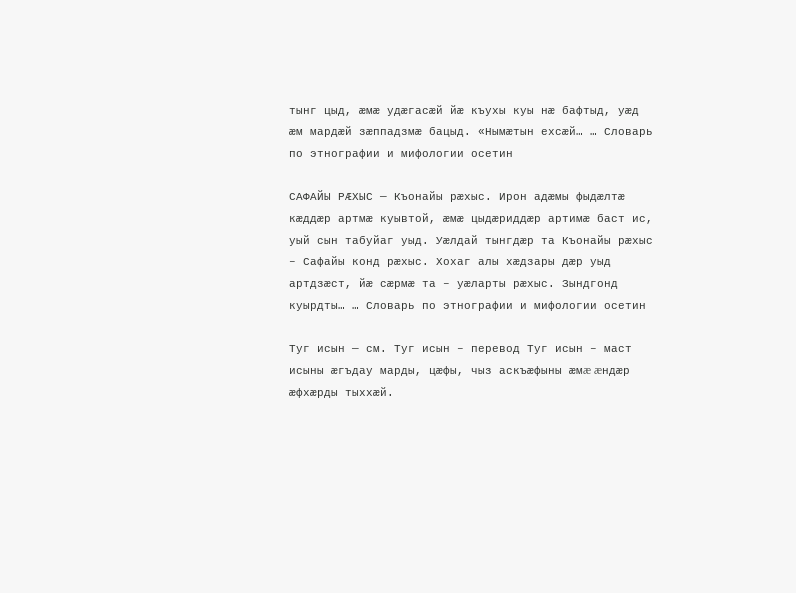тынг цыд, æмæ удæгасæй йæ къухы куы нæ бафтыд, уæд æм мардæй зæппадзмæ бацыд. «Нымæтын ехсæй… … Словарь по этнографии и мифологии осетин

САФАЙЫ РÆХЫС — Къонайы рæхыс. Ирон адæмы фыдæлтæ кæддæр артмæ куывтой, æмæ цыдæриддæр артимæ баст ис, уый сын табуйаг уыд. Уæлдай тынгдæр та Къонайы рæхыс – Сафайы конд рæхыс. Хохаг алы хæдзары дæр уыд артдзæст, йæ сæрмæ та – уæларты рæхыс. Зындгонд куырдты… … Словарь по этнографии и мифологии осетин

Туг исын — см. Туг исын – перевод Туг исын – маст исыны æгъдау марды, цæфы, чыз аскъæфыны æмæ æндæр æфхæрды тыххæй.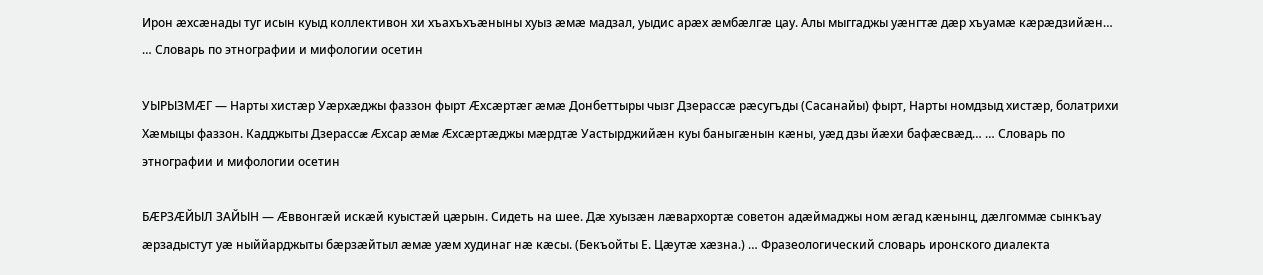Ирон æхсæнады туг исын куыд коллективон хи хъахъхъæныны хуыз æмæ мадзал, уыдис арæх æмбæлгæ цау. Алы мыггаджы уæнгтæ дæр хъуамæ кæрæдзийæн… … Словарь по этнографии и мифологии осетин

УЫРЫЗМÆГ — Нарты хистæр Уæрхæджы фаззон фырт Æхсæртæг æмæ Донбеттыры чызг Дзерассæ рæсугъды (Сасанайы) фырт, Нарты номдзыд хистæр, болатрихи Хæмыцы фаззон. Кадджыты Дзерассæ Æхсар æмæ Æхсæртæджы мæрдтæ Уастырджийæн куы баныгæнын кæны, уæд дзы йæхи бафæсвæд… … Словарь по этнографии и мифологии осетин

БÆРЗÆЙЫЛ ЗАЙЫН — Æввонгæй искæй куыстæй цæрын. Сидеть на шее. Дæ хуызæн лæвархортæ советон адæймаджы ном æгад кæнынц, дæлгоммæ сынкъау æрзадыстут уæ ныййарджыты бæрзæйтыл æмæ уæм худинаг нæ кæсы. (Бекъойты Е. Цæутæ хæзна.) … Фразеологический словарь иронского диалекта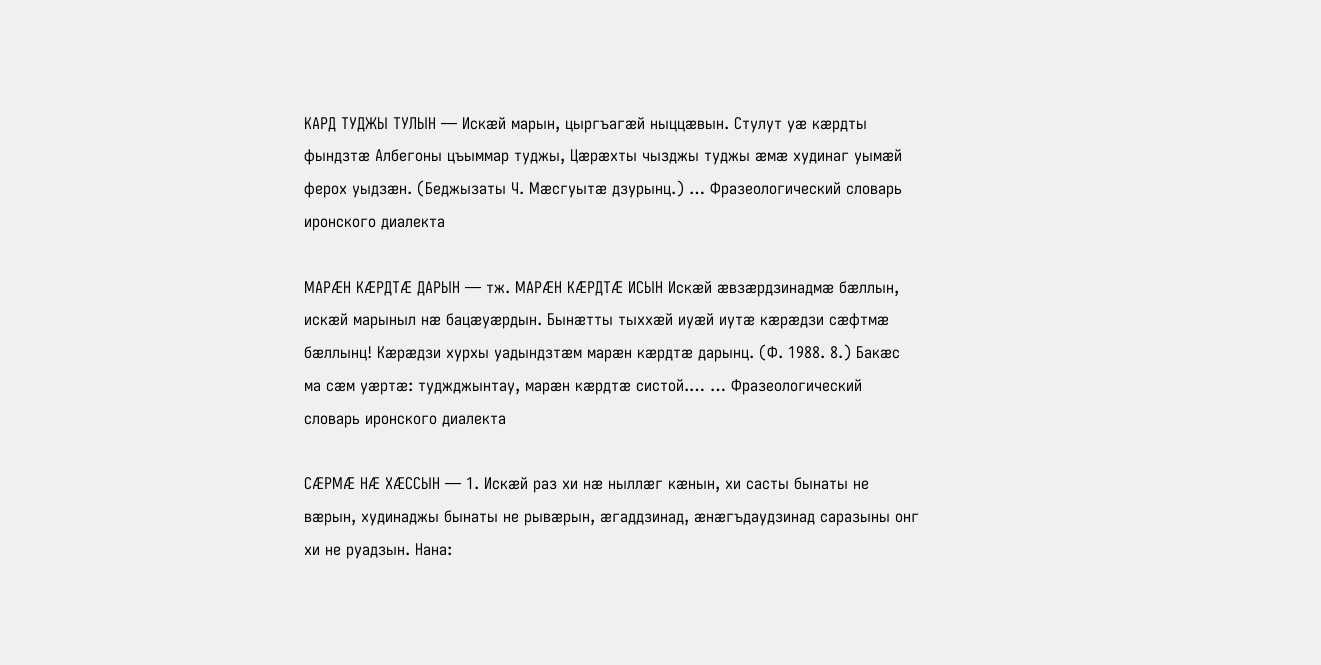КАРД ТУДЖЫ ТУЛЫН — Искæй марын, цыргъагæй ныццæвын. Стулут уæ кæрдты фындзтæ Албегоны цъыммар туджы, Цæрæхты чызджы туджы æмæ худинаг уымæй ферох уыдзæн. (Беджызаты Ч. Мæсгуытæ дзурынц.) … Фразеологический словарь иронского диалекта

МАРÆН КÆРДТÆ ДАРЫН — тж. МАРÆН КÆРДТÆ ИСЫН Искæй æвзæрдзинадмæ бæллын, искæй марыныл нæ бацæуæрдын. Бынæтты тыххæй иуæй иутæ кæрæдзи сæфтмæ бæллынц! Кæрæдзи хурхы уадындзтæм марæн кæрдтæ дарынц. (Ф. 1988. 8.) Бакæс ма сæм уæртæ: туджджынтау, марæн кæрдтæ систой.… … Фразеологический словарь иронского диалекта

СÆРМÆ НÆ ХÆССЫН — 1. Искæй раз хи нæ ныллæг кæнын, хи састы бынаты не вæрын, худинаджы бынаты не рывæрын, æгаддзинад, æнæгъдаудзинад саразыны онг хи не руадзын. Нана: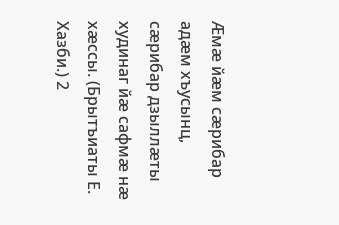Æмæ йæм сæрибар адæм хъусынц, сæрибар дзыллæты худинаг йæ сафмæ нæ хæссы. (Брытъиаты Е. Хазби.) 2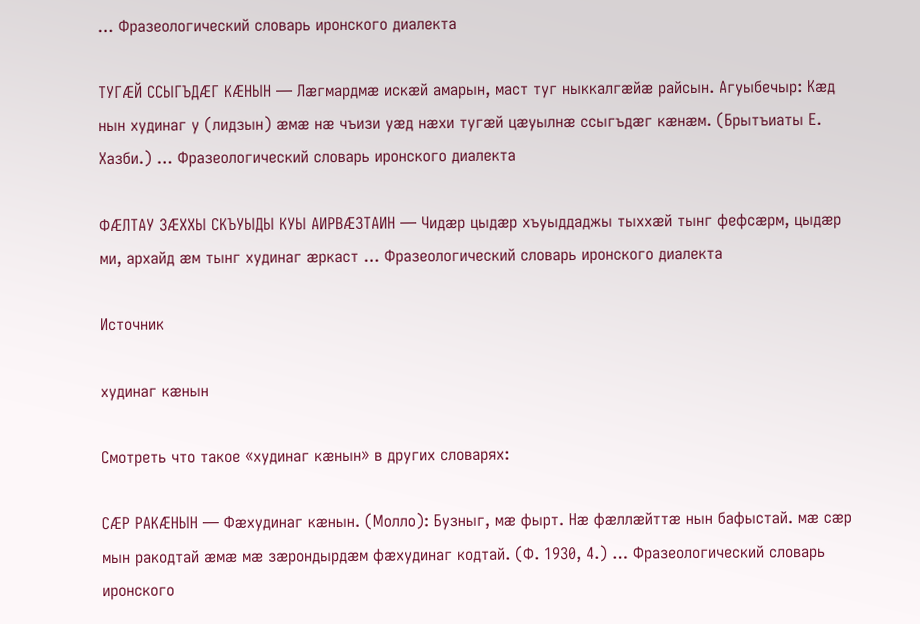… Фразеологический словарь иронского диалекта

ТУГÆЙ ССЫГЪДÆГ КÆНЫН — Лæгмардмæ искæй амарын, маст туг ныккалгæйæ райсын. Агуыбечыр: Кæд нын худинаг у (лидзын) æмæ нæ чъизи уæд нæхи тугæй цæуылнæ ссыгъдæг кæнæм. (Брытъиаты Е. Хазби.) … Фразеологический словарь иронского диалекта

ФÆЛТАУ ЗÆХХЫ СКЪУЫДЫ КУЫ АИРВÆЗТАИН — Чидæр цыдæр хъуыддаджы тыххæй тынг фефсæрм, цыдæр ми, архайд æм тынг худинаг æркаст … Фразеологический словарь иронского диалекта

Источник

худинаг кæнын

Смотреть что такое «худинаг кæнын» в других словарях:

СÆР РАКÆНЫН — Фæхудинаг кæнын. (Молло): Бузныг, мæ фырт. Нæ фæллæйттæ нын бафыстай. мæ сæр мын ракодтай æмæ мæ зæрондырдæм фæхудинаг кодтай. (Ф. 1930, 4.) … Фразеологический словарь иронского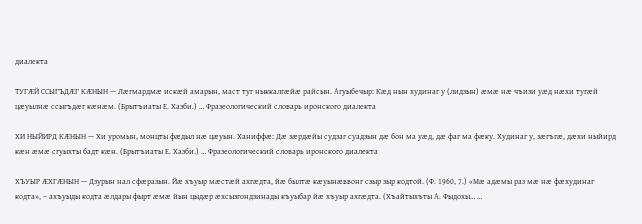диалекта

ТУГÆЙ ССЫГЪДÆГ КÆНЫН — Лæгмардмæ искæй амарын, маст туг ныккалгæйæ райсын. Агуыбечыр: Кæд нын худинаг у (лидзын) æмæ нæ чъизи уæд нæхи тугæй цæуылнæ ссыгъдæг кæнæм. (Брытъиаты Е. Хазби.) … Фразеологический словарь иронского диалекта

ХИ НЫЙИРД КÆНЫН — Хи уромын, монцты фæдыл нæ цæуын. Ханиффæ: Дæ зæрдæйы судзаг суадзын дæ бон ма уæд, дæ фаг ма фæку. Худинаг у, зæгъгæ, дæхи ныйирд кæн æмæ сгуыхты бадт кæн. (Брытъиаты Е. Хазби.) … Фразеологический словарь иронского диалекта

ХЪУЫР ÆХГÆНЫН — Дзурын нал сфæразын. Йæ хъуыр мæстæй ахгæдта, йæ былтæ кæуынæввонг сзыр зыр кодтой. (Ф. 1960, 7.) «Мæ адæмы раз мæ нæ фæхудинаг кодта», – ахъуыды кодта æлдары фырт æмæ йын цыдæр æхсызгондзинады къуыбар йæ хъуыр ахгæдта. (Хъайтыхъты А. Фыдохы… …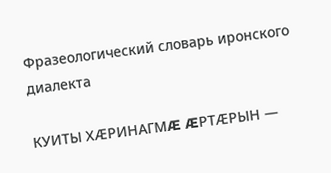Фразеологический словарь иронского диалекта

КУИТЫ ХÆРИНАГМÆ ÆРТÆРЫН —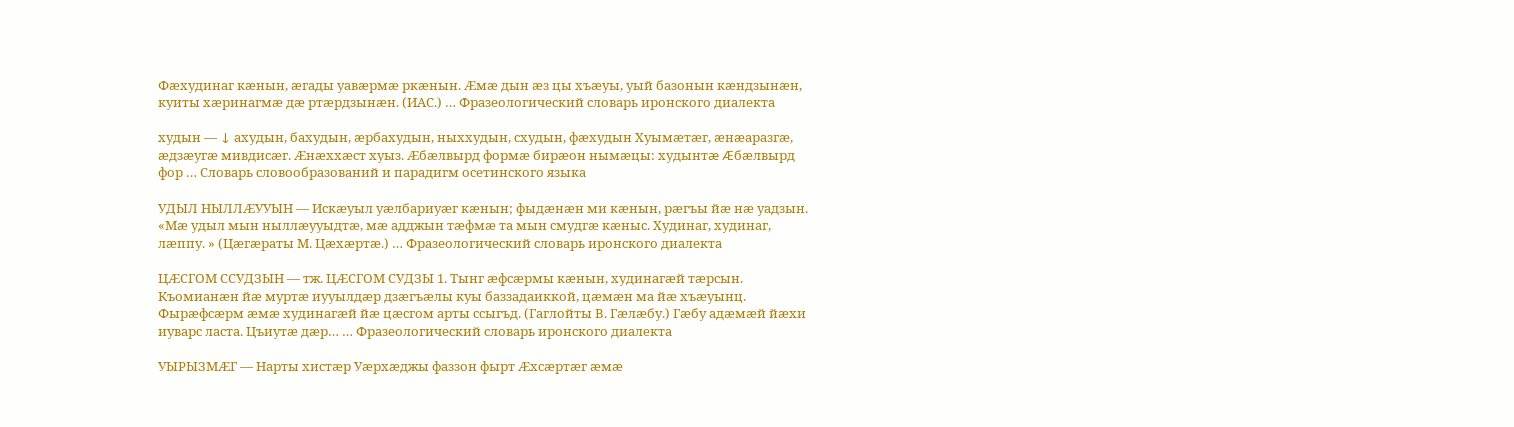Фæхудинаг кæнын, æгады уавæрмæ ркæнын. Æмæ дын æз цы хъæуы, уый базонын кæндзынæн, куиты хæринагмæ дæ ртæрдзынæн. (ИАС.) … Фразеологический словарь иронского диалекта

худын — ↓ ахудын, бахудын, æрбахудын, ныххудын, схудын, фæхудын Хуымæтæг, æнæаразгæ, æдзæугæ мивдисæг. Æнæххæст хуыз. Æбæлвырд формæ бирæон нымæцы: худынтæ Æбæлвырд фор … Словарь словообразований и парадигм осетинского языка

УДЫЛ НЫЛЛÆУУЫН — Искæуыл уæлбариуæг кæнын; фыдæнæн ми кæнын, рæгъы йæ нæ уадзын. «Мæ удыл мын ныллæууыдтæ, мæ адджын тæфмæ та мын смудгæ кæныс. Худинаг, худинаг, лæппу. » (Цæгæраты М. Цæхæртæ.) … Фразеологический словарь иронского диалекта

ЦÆСГОМ ССУДЗЫН — тж. ЦÆСГОМ СУДЗЫ 1. Тынг æфсæрмы кæнын, худинагæй тæрсын. Къомианæн йæ муртæ иууылдæр дзæгъæлы куы баззадаиккой, цæмæн ма йæ хъæуынц. Фырæфсæрм æмæ худинагæй йæ цæсгом арты ссыгъд. (Гаглойты В. Гæлæбу.) Гæбу адæмæй йæхи иуварс ласта. Цъиутæ дæр… … Фразеологический словарь иронского диалекта

УЫРЫЗМÆГ — Нарты хистæр Уæрхæджы фаззон фырт Æхсæртæг æмæ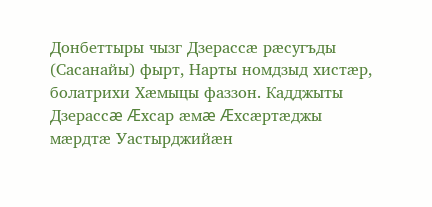Донбеттыры чызг Дзерассæ рæсугъды (Сасанайы) фырт, Нарты номдзыд хистæр, болатрихи Хæмыцы фаззон. Кадджыты Дзерассæ Æхсар æмæ Æхсæртæджы мæрдтæ Уастырджийæн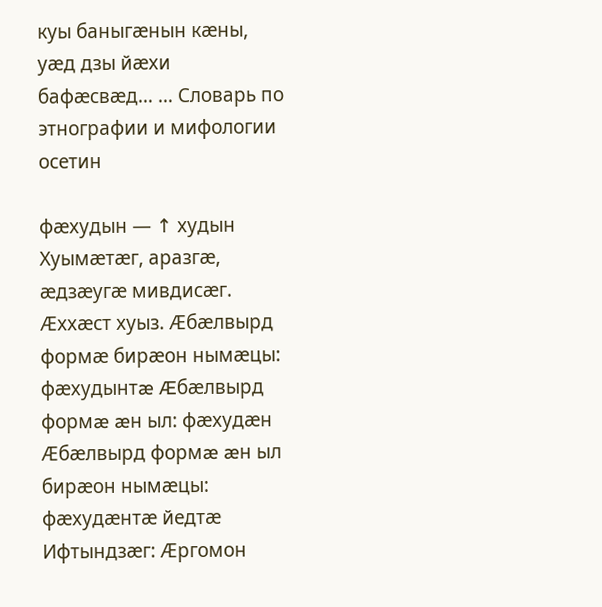куы баныгæнын кæны, уæд дзы йæхи бафæсвæд… … Словарь по этнографии и мифологии осетин

фæхудын — ↑ худын Хуымæтæг, аразгæ, æдзæугæ мивдисæг. Æххæст хуыз. Æбæлвырд формæ бирæон нымæцы: фæхудынтæ Æбæлвырд формæ æн ыл: фæхудæн Æбæлвырд формæ æн ыл бирæон нымæцы: фæхудæнтæ йедтæ Ифтындзæг: Æргомон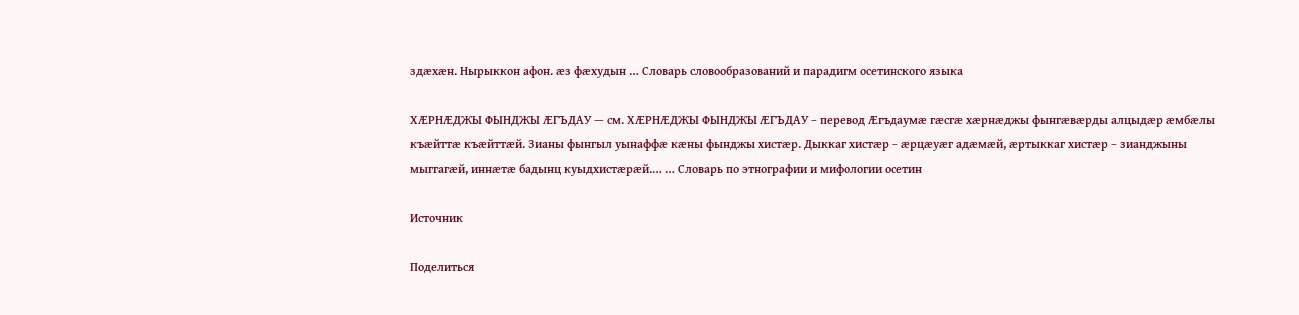здæхæн. Нырыккон афон. æз фæхудын … Словарь словообразований и парадигм осетинского языка

ХÆРНÆДЖЫ ФЫНДЖЫ ÆГЪДАУ — см. ХÆРНÆДЖЫ ФЫНДЖЫ ÆГЪДАУ – перевод Æгъдаумæ гæсгæ хæрнæджы фынгæвæрды алцыдæр æмбæлы къæйттæ къæйттæй. Зианы фынгыл уынаффæ кæны фынджы хистæр. Дыккаг хистæр – æрцæуæг адæмæй, æртыккаг хистæр – зианджыны мыггагæй, иннæтæ бадынц куыдхистæрæй.… … Словарь по этнографии и мифологии осетин

Источник

Поделиться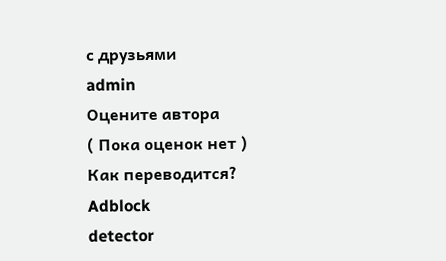с друзьями
admin
Оцените автора
( Пока оценок нет )
Как переводится?
Adblock
detector